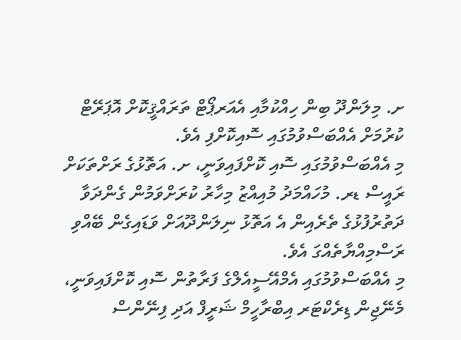ށ. މިލަންދޫ ބިން ހިއްކުމާއި އެއަރޕޯޓް ތަރައްޤީކޮށް އޮޕަރޭޓް ކުރުމަށް އެއްބަސްވުމުގައި ސޮއިކޮށްފި އެވެ.
މި އެއްބަސްވުމުގައި ސޮއި ކޮށްފައިވަނީ، ށ. އަތޮޅުގެ ރަށްތަކަށް ރައީސް ޑރ. މުހައްމަދު މުއިއްޒު މިހާރު ކުރަށްވަމުން ގެންދަވާ ދަތުރުފުޅުގެ ތެރެއިން އެ އަތޮޅު ނިލަންދޫއަށް ވަޑައިގެން ބޭއްވި ރަސްމިއްޔާތެއްގަ އެވެ.
މި އެއްބަސްވުމުގައި އެމްއޭސީއެލްގެ ފަރާތުން ސޮއި ކޮށްފައިވަނީ، މެނޭޖިން ޑިރެކްޓަރ އިބްރާހީމް ޝަރީފް އަދި ފިނޭންސް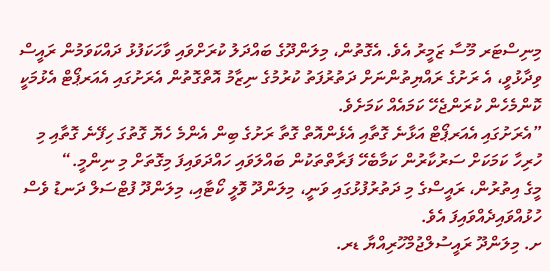މިނިސްޓަރ މޫސާ ޒަމީރު އެވެ. އެގޮތުން، މިލަންދޫގެ ބައްދަލު ކުރަށްވައި ވާހަކަފުޅު ދައްކަވަމުން ރައީސް ވިދާޅުވީ، އެ ރަށުގެ ރައްޔިތުންނަށް ދަތުރުފަތު ކުރުމުގެ ނިޒާމު އޮތްގޮތުން އެރަށުގައި އެއަރޕޯޓް އެޅުމަކީ ކޮންމެހެން ކުރަންޖެހޭ ކަމައެއް ކަމަށެވެ.
”އެރަށުގައި އެއަރޕޯޓް އަޅާނެ ގޮތާއި އެޅެންއޮތް ގޮތާ ރަށުގެ ބިން އެންމެ ހެޔޮ ގޮތުގަ ހިފޭނެ ގޮތާއި މި ހުރިހާ ކަމަކަށް ސަރުކާރުން ކަމާބެހޭ ފަރާތްތަކުން ބައްލަވައި ހައްދަވައިފަ މިގޮތަށް މި ނިންމީ.“
މީގެ އިތުރުން، ރައީސްގެ މި ދަތުރުފުޅުގައި ވަނީ، މިލަންދޫ ވޮލީ ކޯޓާއި، މިލަންދޫ ފުޓްސަލް ދަނޑު ވެސް ހުޅުއްވައިދެއްވައިފަ އެވެ.
ށ. މިލަންދޫ ރައީސުލްޖުމްހޫރިއްޔާ ޑރ.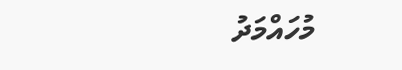މުހައްމަދު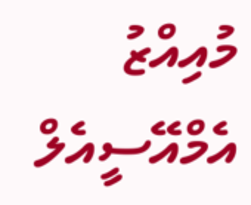މުއިއްޒު އެމްއޭސީއެލް